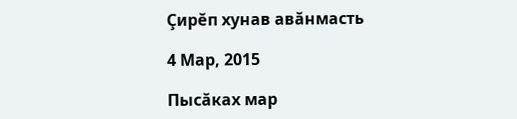Çирĕп хунав авăнмасть

4 Мар, 2015

Пысăках мар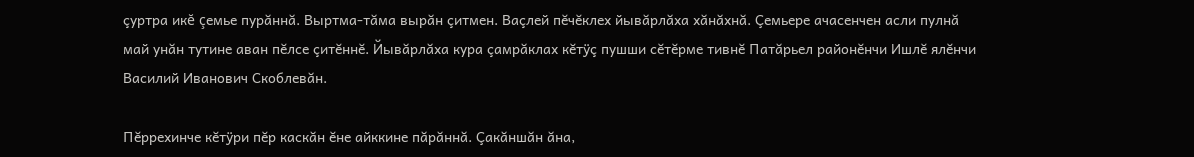çуртра икĕ çемье пурăннă. Выртма-тăма вырăн çитмен. Ваçлей пĕчĕклех йывăрлăха хăнăхнă. Çемьере ачасенчен асли пулнă май унăн тутине аван пĕлсе çитĕннĕ. Йывăрлăха кура çамрăклах кĕтÿç пушши сĕтĕрме тивнĕ Патăрьел районĕнчи Ишлĕ ялĕнчи Василий Иванович Скоблевăн.

Пĕррехинче кĕтÿри пĕр каскăн ĕне айккине пăрăннă. Çакăншăн ăна,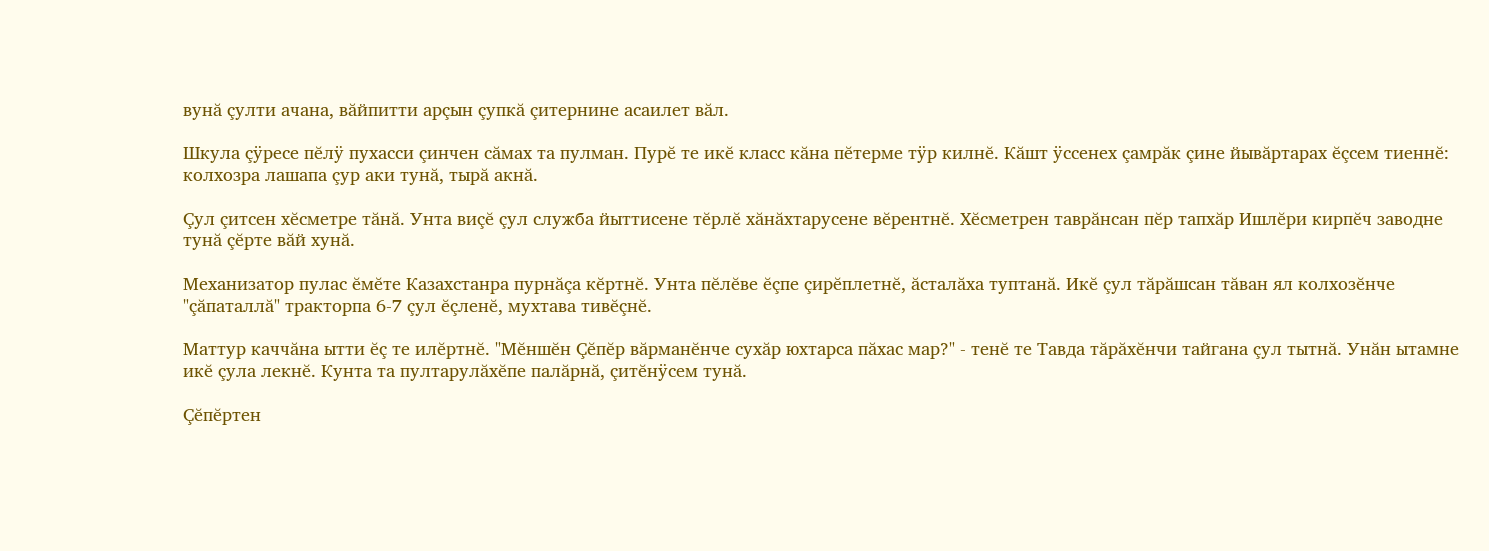вунă çулти ачана, вăйпитти арçын çупкă çитернине асаилет вăл.

Шкула çÿресе пĕлÿ пухасси çинчен сăмах та пулман. Пурĕ те икĕ класс кăна пĕтерме тÿр килнĕ. Кăшт ÿссенех çамрăк çине йывăртарах ĕçсем тиеннĕ: колхозра лашапа çур аки тунă, тырă акнă.

Çул çитсен хĕсметре тăнă. Унта виçĕ çул служба йыттисене тĕрлĕ хăнăхтарусене вĕрентнĕ. Хĕсметрен таврăнсан пĕр тапхăр Ишлĕри кирпĕч заводне тунă çĕрте вăй хунă.

Механизатор пулас ĕмĕте Казахстанра пурнăçа кĕртнĕ. Унта пĕлĕве ĕçпе çирĕплетнĕ, ăсталăха туптанă. Икĕ çул тăрăшсан тăван ял колхозĕнче "çăпаталлă" тракторпа 6-7 çул ĕçленĕ, мухтава тивĕçнĕ.

Маттур каччăна ытти ĕç те илĕртнĕ. "Мĕншĕн Çĕпĕр вăрманĕнче сухăр юхтарса пăхас мар?" - тенĕ те Тавда тăрăхĕнчи тайгана çул тытнă. Унăн ытамне икĕ çула лекнĕ. Кунта та пултарулăхĕпе палăрнă, çитĕнÿсем тунă.

Çĕпĕртен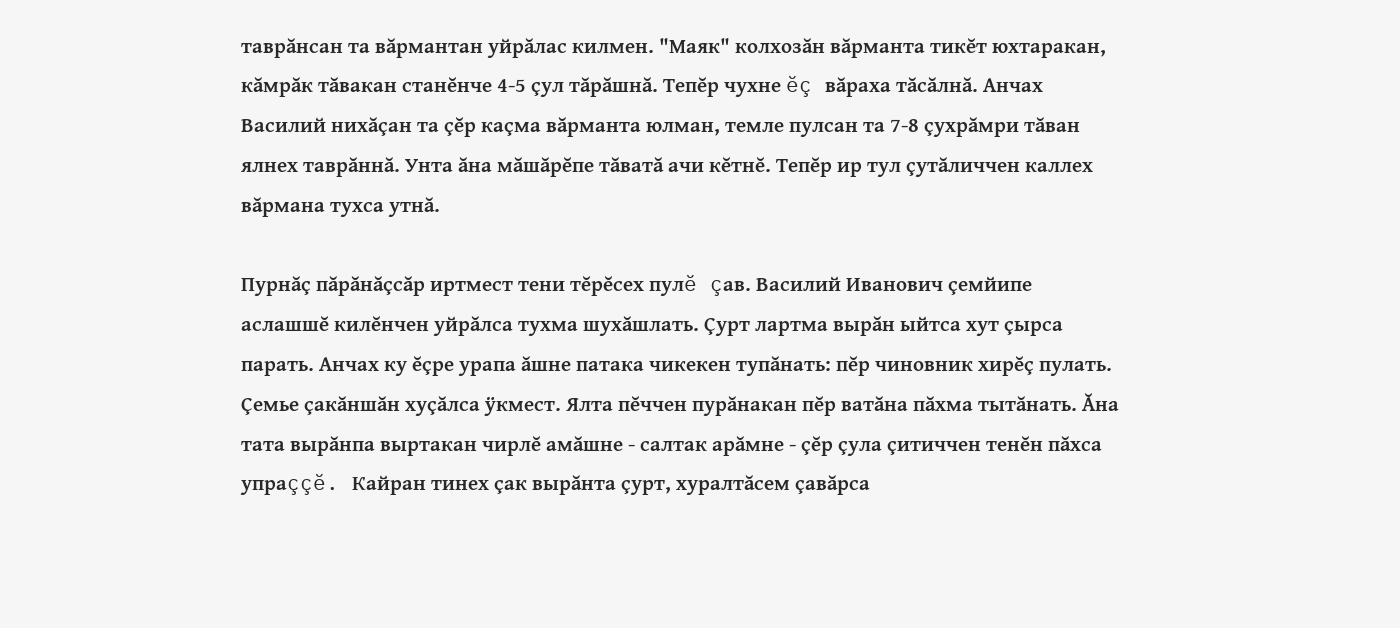таврăнсан та вăрмантан уйрăлас килмен. "Маяк" колхозăн вăрманта тикĕт юхтаракан, кăмрăк тăвакан станĕнче 4-5 çул тăрăшнă. Тепĕр чухне ĕç вăраха тăсăлнă. Анчах Василий нихăçан та çĕр каçма вăрманта юлман, темле пулсан та 7-8 çухрăмри тăван ялнех таврăннă. Унта ăна мăшăрĕпе тăватă ачи кĕтнĕ. Тепĕр ир тул çутăличчен каллех вăрмана тухса утнă.

Пурнăç пăрăнăçсăр иртмест тени тĕрĕсех пулĕ çав. Василий Иванович çемйипе аслашшĕ килĕнчен уйрăлса тухма шухăшлать. Çурт лартма вырăн ыйтса хут çырса парать. Анчах ку ĕçре урапа ăшне патака чикекен тупăнать: пĕр чиновник хирĕç пулать. Çемье çакăншăн хуçăлса ÿкмест. Ялта пĕччен пурăнакан пĕр ватăна пăхма тытăнать. Ăна тата вырăнпа выртакан чирлĕ амăшне - салтак арăмне - çĕр çула çитиччен тенĕн пăхса упраççĕ. Кайран тинех çак вырăнта çурт, хуралтăсем çавăрса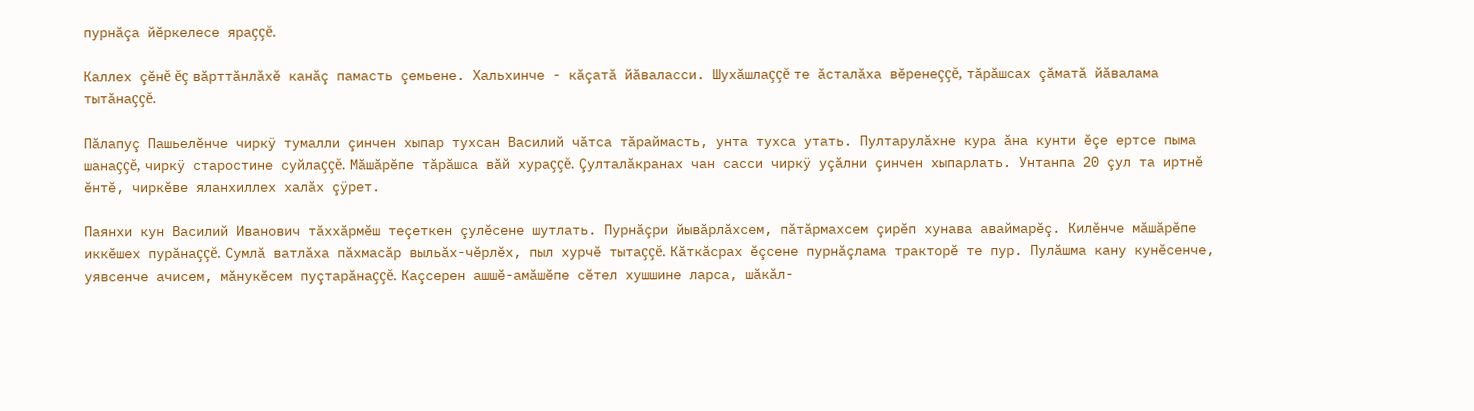пурнăçа йĕркелесе яраççĕ.

Каллех çĕнĕ ĕç вăрттăнлăхĕ канăç памасть çемьене. Хальхинче - кăçатă йăваласси. Шухăшлаççĕ те ăсталăха вĕренеççĕ, тăрăшсах çăматă йăвалама тытăнаççĕ.

Пăлапуç Пашьелĕнче чиркÿ тумалли çинчен хыпар тухсан Василий чăтса тăраймасть, унта тухса утать. Пултарулăхне кура ăна кунти ĕçе ертсе пыма шанаççĕ, чиркÿ старостине суйлаççĕ. Мăшăрĕпе тăрăшса вăй хураççĕ. Çулталăкранах чан сасси чиркÿ уçăлни çинчен хыпарлать. Унтанпа 20 çул та иртнĕ ĕнтĕ, чиркĕве яланхиллех халăх çÿрет.

Паянхи кун Василий Иванович тăххăрмĕш теçеткен çулĕсене шутлать. Пурнăçри йывăрлăхсем, пăтăрмахсем çирĕп хунава аваймарĕç. Килĕнче мăшăрĕпе иккĕшех пурăнаççĕ. Сумлă ватлăха пăхмасăр выльăх-чĕрлĕх, пыл хурчĕ тытаççĕ. Кăткăсрах ĕçсене пурнăçлама тракторĕ те пур. Пулăшма кану кунĕсенче, уявсенче ачисем, мăнукĕсем пуçтарăнаççĕ. Каçсерен ашшĕ-амăшĕпе сĕтел хушшине ларса, шăкăл-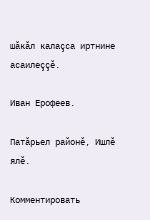шăкăл калаçса иртнине асаилеççĕ.

Иван Ерофеев.

Патăрьел районĕ, Ишлĕ ялĕ.

Комментировать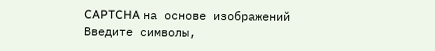CAPTCHA на основе изображений
Введите символы,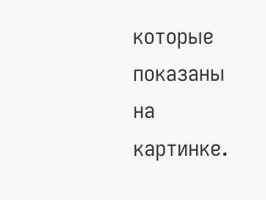которые показаны на картинке.